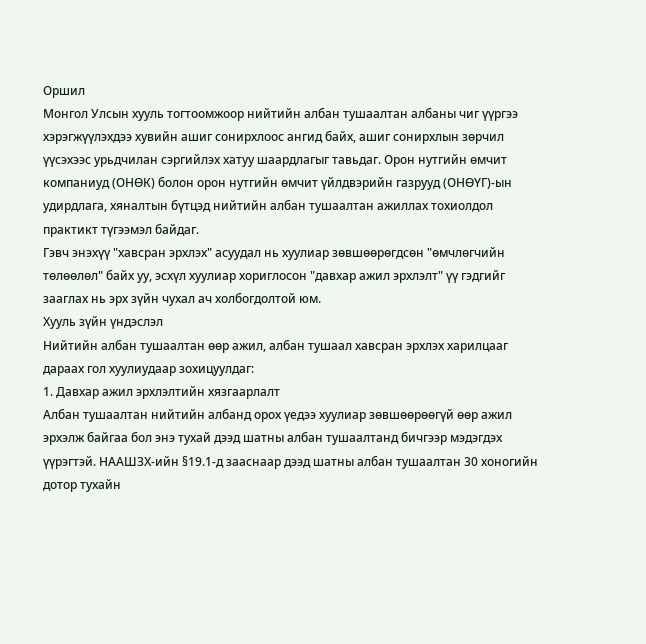Оршил
Монгол Улсын хууль тогтоомжоор нийтийн албан тушаалтан албаны чиг үүргээ хэрэгжүүлэхдээ хувийн ашиг сонирхлоос ангид байх, ашиг сонирхлын зөрчил үүсэхээс урьдчилан сэргийлэх хатуу шаардлагыг тавьдаг. Орон нутгийн өмчит компаниуд (ОНӨК) болон орон нутгийн өмчит үйлдвэрийн газрууд (ОНӨҮГ)-ын удирдлага, хяналтын бүтцэд нийтийн албан тушаалтан ажиллах тохиолдол практикт түгээмэл байдаг.
Гэвч энэхүү "хавсран эрхлэх" асуудал нь хуулиар зөвшөөрөгдсөн "өмчлөгчийн төлөөлөл" байх уу, эсхүл хуулиар хориглосон "давхар ажил эрхлэлт" үү гэдгийг зааглах нь эрх зүйн чухал ач холбогдолтой юм.
Хууль зүйн үндэслэл
Нийтийн албан тушаалтан өөр ажил, албан тушаал хавсран эрхлэх харилцааг дараах гол хуулиудаар зохицуулдаг:
1. Давхар ажил эрхлэлтийн хязгаарлалт
Албан тушаалтан нийтийн албанд орох үедээ хуулиар зөвшөөрөөгүй өөр ажил эрхэлж байгаа бол энэ тухай дээд шатны албан тушаалтанд бичгээр мэдэгдэх үүрэгтэй. НААШЗХ-ийн §19.1-д зааснаар дээд шатны албан тушаалтан 30 хоногийн дотор тухайн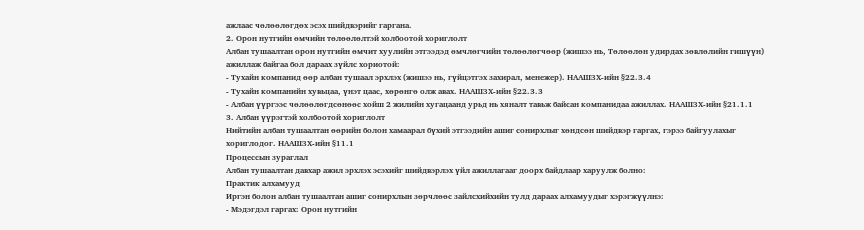ажлаас чөлөөлөгдөх эсэх шийдвэрийг гаргана.
2. Орон нутгийн өмчийн төлөөлөлтэй холбоотой хориглолт
Албан тушаалтан орон нутгийн өмчит хуулийн этгээдэд өмчлөгчийн төлөөлөгчөөр (жишээ нь, Төлөөлөн удирдах зөвлөлийн гишүүн) ажиллаж байгаа бол дараах зүйлс хориотой:
- Тухайн компанид өөр албан тушаал эрхлэх (жишээ нь, гүйцэтгэх захирал, менежер). НААШЗХ-ийн §22.3.4
- Тухайн компанийн хувьцаа, үнэт цаас, хөрөнгө олж авах. НААШЗХ-ийн §22.3.3
- Албан үүргээс чөлөөлөгдсөнөөс хойш 2 жилийн хугацаанд урьд нь хяналт тавьж байсан компанидаа ажиллах. НААШЗХ-ийн §21.1.1
3. Албан үүрэгтэй холбоотой хориглолт
Нийтийн албан тушаалтан өөрийн болон хамаарал бүхий этгээдийн ашиг сонирхлыг хөндсөн шийдвэр гаргах, гэрээ байгуулахыг хориглодог. НААШЗХ-ийн §11.1
Процессын зураглал
Албан тушаалтан давхар ажил эрхлэх эсэхийг шийдвэрлэх үйл ажиллагааг доорх байдлаар харуулж болно:
Практик алхамууд
Иргэн болон албан тушаалтан ашиг сонирхлын зөрчлөөс зайлсхийхийн тулд дараах алхамуудыг хэрэгжүүлнэ:
- Мэдэгдэл гаргах: Орон нутгийн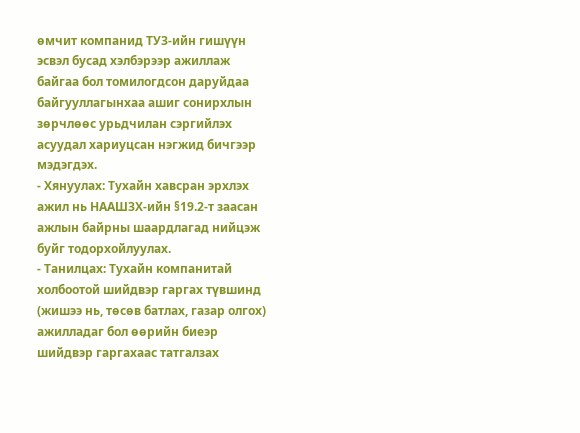өмчит компанид ТУЗ-ийн гишүүн эсвэл бусад хэлбэрээр ажиллаж байгаа бол томилогдсон даруйдаа байгууллагынхаа ашиг сонирхлын зөрчлөөс урьдчилан сэргийлэх асуудал хариуцсан нэгжид бичгээр мэдэгдэх.
- Хянуулах: Тухайн хавсран эрхлэх ажил нь НААШЗХ-ийн §19.2-т заасан ажлын байрны шаардлагад нийцэж буйг тодорхойлуулах.
- Танилцах: Тухайн компанитай холбоотой шийдвэр гаргах түвшинд (жишээ нь, төсөв батлах, газар олгох) ажилладаг бол өөрийн биеэр шийдвэр гаргахаас татгалзах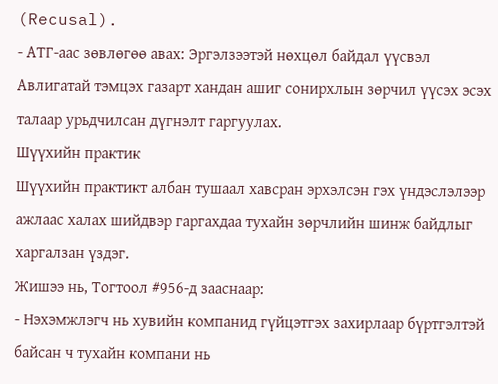(Recusal).
- АТГ-аас зөвлөгөө авах: Эргэлзээтэй нөхцөл байдал үүсвэл Авлигатай тэмцэх газарт хандан ашиг сонирхлын зөрчил үүсэх эсэх талаар урьдчилсан дүгнэлт гаргуулах.
Шүүхийн практик
Шүүхийн практикт албан тушаал хавсран эрхэлсэн гэх үндэслэлээр ажлаас халах шийдвэр гаргахдаа тухайн зөрчлийн шинж байдлыг харгалзан үздэг.
Жишээ нь, Тогтоол #956-д зааснаар:
- Нэхэмжлэгч нь хувийн компанид гүйцэтгэх захирлаар бүртгэлтэй байсан ч тухайн компани нь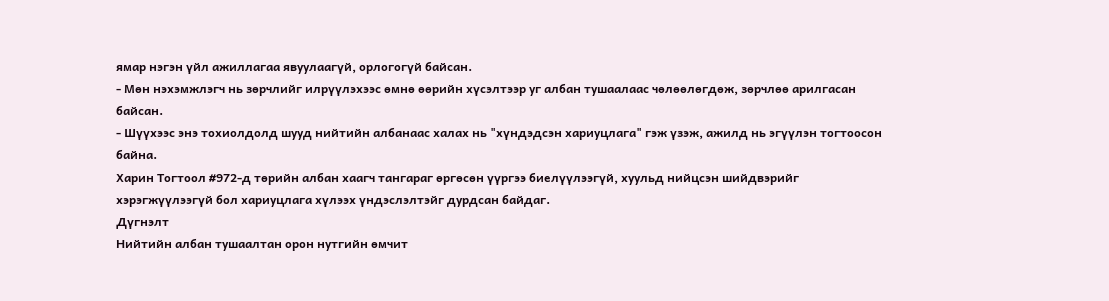ямар нэгэн үйл ажиллагаа явуулаагүй, орлогогүй байсан.
- Мөн нэхэмжлэгч нь зөрчлийг илрүүлэхээс өмнө өөрийн хүсэлтээр уг албан тушаалаас чөлөөлөгдөж, зөрчлөө арилгасан байсан.
- Шүүхээс энэ тохиолдолд шууд нийтийн албанаас халах нь "хүндэдсэн хариуцлага" гэж үзэж, ажилд нь эгүүлэн тогтоосон байна.
Харин Тогтоол #972-д төрийн албан хаагч тангараг өргөсөн үүргээ биелүүлээгүй, хуульд нийцсэн шийдвэрийг хэрэгжүүлээгүй бол хариуцлага хүлээх үндэслэлтэйг дурдсан байдаг.
Дүгнэлт
Нийтийн албан тушаалтан орон нутгийн өмчит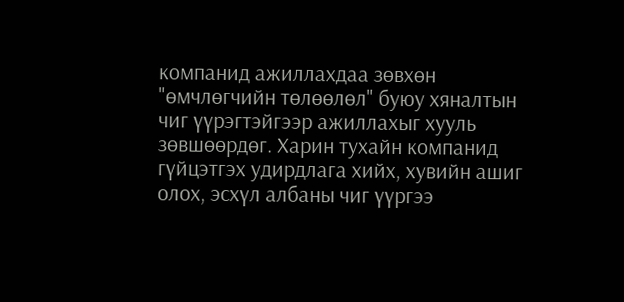компанид ажиллахдаа зөвхөн "өмчлөгчийн төлөөлөл" буюу хяналтын чиг үүрэгтэйгээр ажиллахыг хууль зөвшөөрдөг. Харин тухайн компанид гүйцэтгэх удирдлага хийх, хувийн ашиг олох, эсхүл албаны чиг үүргээ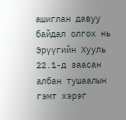ашиглан давуу байдал олгох нь Эрүүгийн Хууль 22.1-д заасан албан тушаалын гэмт хэрэг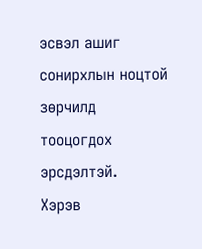эсвэл ашиг сонирхлын ноцтой зөрчилд тооцогдох эрсдэлтэй.
Хэрэв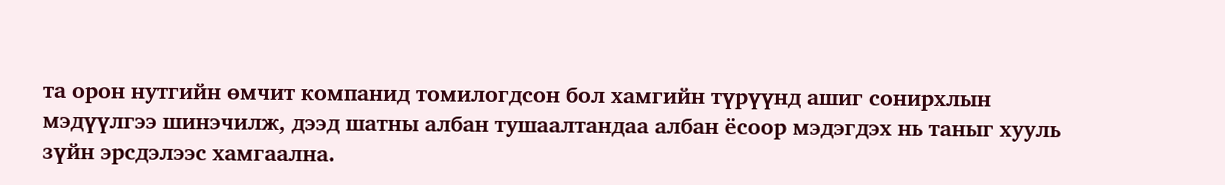та орон нутгийн өмчит компанид томилогдсон бол хамгийн түрүүнд ашиг сонирхлын мэдүүлгээ шинэчилж, дээд шатны албан тушаалтандаа албан ёсоор мэдэгдэх нь таныг хууль зүйн эрсдэлээс хамгаална.